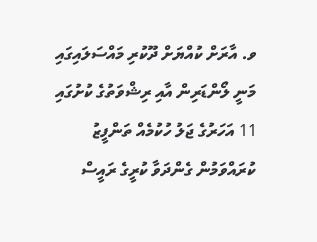ވ. އާރަށް ކުއްޔަށް ދޫކުރި މައްސަލައިގައި މަނީ ލޯންޑަރިން އާއި ރިޝްވަތުގެ ކުށުގައި 11 އަހަރުގެ ޖަލު ހުކުމެއް ތަންފީޒު ކުރައްވަމުން ގެންދަވާ ކުރީގެ ރައީސް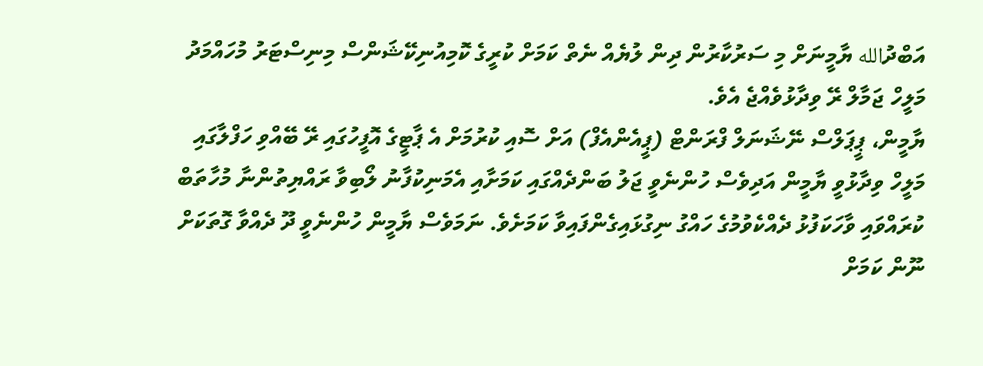އަބްދުالله ޔާމީނަށް މި ސަރުކާރުން ދިން ލުޔެއް ނެތް ކަމަށް ކުރީގެ ކޮމިއުނިކޭޝަންސް މިނިސްޓަރު މުހައްމަދު މަލީހް ޖަމާލް ރޭ ވިދާޅުވެއްޖެ އެވެ.
ޔާމީން، ޕީޕަލްސް ނޭޝަނަލް ފްރަންޓް (ޕީއެންއެފް) އަށް ސޮއި ކުރުމަށް އެ ޕާޓީގެ އޮފީހުގައި ރޭ ބޭއްވި ހަފްލާގައި މަލީހް ވިދާޅުވީ ޔާމީން އަދިވެސް ހުންނެވީ ޖަލު ބަންދެއްގައި ކަމަށާއި އެމަނިކުފާނު ލޯބިވާ ރައްޔިތުންނާ މުހާތަބް ކުރައްވައި ވާހަކަފުޅު ދެއްކެވުމުގެ ހައްގު ނިގުޅައިގެންފައިވާ ކަމަށެވެ. ނަމަވެސް ޔާމީން ހުންނެވީ ދޫ ދެއްވާ ގޮތަކަށް ނޫން ކަމަށް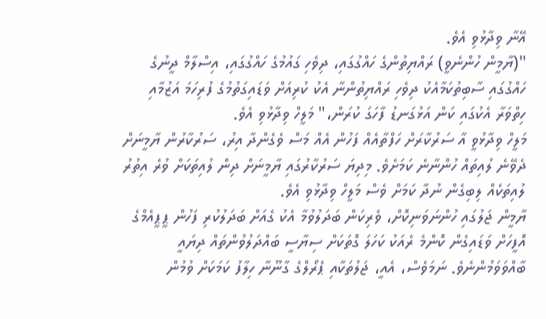އޭނާ ވިދާޅުވި އެވެ.
"(ޔާމީން ހުންނެވީ) ރައްޔިތުންގެ ހައްގުގައި، ދިވެހި ގައުމުގެ ހައްގުގައި، އިސްލާމް ދީނުގެ ހައްގުގައި ސާބިތުކަމާއެކު ދިވެހި ރައްޔިތުންނާ އެކު ކުރިއަށް ވަޑައިގަތުމުގެ ފުރިހަމަ އަޒުމާއި ހިތްވަރާ އެކުގައި ކަން އަޅުގަނޑު ފާހަގަ ކުރަން،" މަލީހް ވިދާޅުވި އެވެ.
މަލީހް ވިދާޅުވީ އާ ސަރުކާރަށް ހަފްތާއެއް ފަހުން އެއް މަސް ވެގެންދާ އިރު، ސަރުކާރުން ޔާމީނަށް ދެވޭނެ ލުއިތައް ހުންނާނެ ކަމަށެވެ. މިދިޔަ ސަރުކާރުގައި ޔާމީނަށް ދިން ލުއިތަކަށް ވުރެ އިތުރު ލުއިތަކެއް ލިބިގެން ނުދާ ކަމަށް ވެސް މަލީހް ވިދާޅުވި އެވެ.
ޔާމީން ޖަލުގައި ހުންނަވަނިކޮށް، ވެރިކަން ބަދަލުވުމާ އެކު ގެއަށް ބަދަލުކުރި ފަހުން ޕީޕީއެމްގެ އޮފީހަށް ވަޑައިގެން ކޮންމެ ރެއަކު ކަހަލަ ގޮތަކަށް ސިޔާސީ ބައްދަލުވުންތައް ދިޔައީ ބާއްވަވަމުންނެވެ. ނަމަވެސް، އެއީ، ޖަލުތަކާއި ޕެރޯލްގެ ގާނޫނާ ހިލާފު ކަމަކަށް ވުމުން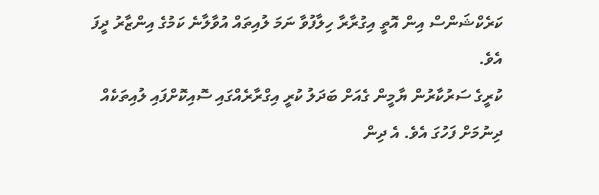ކަރެކްޝަންސް އިން އޮތީ އިގުރާރާ ހިލާފުވާ ނަމަ ލުއިތައް އުވާލާނެ ކަމުގެ އިންޒާރު ދީފަ އެވެ.
ކުރީގެ ސަރުކާރުން ޔާމީން ގެއަށް ބަދަލު ކުރީ އިގްރާރެއްގައި ސޮއިކޮށްފައި ލުއިތަކެއް ދިނުމަށް ފަހުގަ އެވެ. އެ ދިން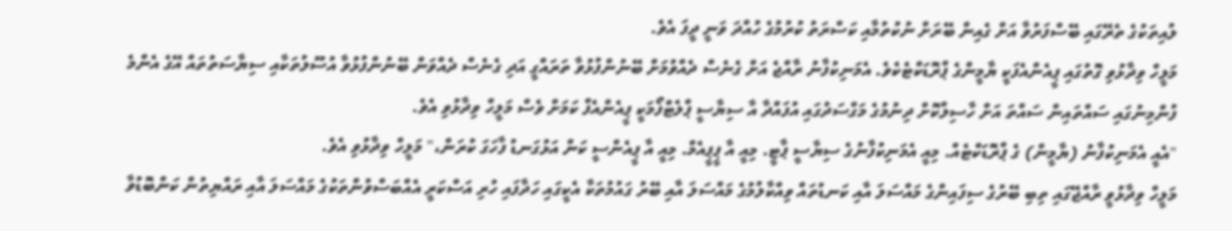ލުއިތަކުގެ ތެރޭގައި ބޭސްފަރުވާ އަށް ގެއިން ބޭރަށް ނުކުތުމާއި ކަސްރަތު ކުރުމުގެ ހުއްދަ ވަނީ ދީފަ އެވެ.
މަލީހް ވިދާޅުވި ގޮތުގައި ޕީއެންއެފަކީ ޔާމީންގެ ޕްރޮޑަކްޓެކެވެ. އެމަނިކުފާނު ރާއްޖެ އަށް ގެނެސް ދެއްވުމަށް ބޭނުންފުޅުވާ ތަރައްގީ އަދި ގެނެސް ދެއްވަން ބޭނުންފުޅުވާ އުސޫލުތަކާއި ސިޔާސަތުތައް އޭގެ އެންމެ ފުންމިނުގައި ސައްތައިން ސައްތަ އަށް ހާސިލްކޮށް ދިނުމުގެ މަގްސަދުގައި އުފައްދާ އާ ސިޔާސީ ޕްލެޓްފޯމަކީ ޕީއެންއެފް ކަމަށް ވެސް މަލީހް ވިދާޅުވި އެވެ.
"އެއީ އެމަނިކުފާނު (ޔާމީން) ގެ ޕްރޮޑަކްޓެއް. މިއީ އެމަނިކުފާނުގެ ސިޔާސީ ޕާޓީ. މިއީ އާ ޕީޕީއެމް. މިއީ އާ ޕީއެންސީ ކަން އަޅުގަނޑު ފާހަގަ ކުރަން،" މަލީހް ވިދާޅުވި އެވެ.
މަލީހް ވިދާޅުވީ ރާއްޖޭގައި ތިބި ބޭރުގެ ސިފައިންގެ މައްސަލަ އާއި ކަނޑުތައް ވިއްކާލުމުގެ މައްސަލަ އާއި ބޭރު ގައުމުތަކާ އެކީގައި ހަދާފައި ހުރި އަސްކަރީ އެއްބަސްވުންތަކުގެ މައްސަލަ އާއި ރައްޔިތުން ކަންބޮޑުވާ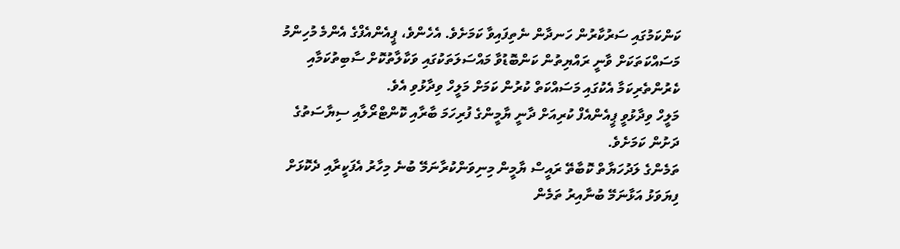ކަންކަމުގައި ސަރުކާރުން ހަނދާން ނެތިފައިވާ ކަމަށެވެ. އެހެންވެ، ޕީއެންއެފްގެ އެންމެ މުހިންމު މަސައްކަތަކަށް ވާނީ ރައްޔިތުން ކަންބޮޑުވާ މައްސަލަތަކުގައި ވަކާލާތުކޮށް ސާބިތުކަމާއި ކެރުންތެރިކަމާ އެކުގައި މަސައްކަތް ކުރުން ކަމަށް މަލީހް ވިދާޅުވި އެވެ.
މަލީހް ވިދާޅުވީ ޕީއެންއެފް ކުރިއަށް ދާނީ ޔާމީންގެ ފުރިހަމަ ބާރާއި ކޮންޓްރޯލާއި ސިޔާސަތުގެ ދަށުން ކަމަށެވެ.
ތަމެންގެ ލަދުހަޔާތް ކޮބާތޭ ރައީސް ޔާމީން މިނިވަންކުރާނަމޭ ބުނެ މިހާރު އެފަކީރާއި ދެކޮޅަށް ފިޔަވަޅު އަޅާނަމޭ ބުނާއިރު ތަމެން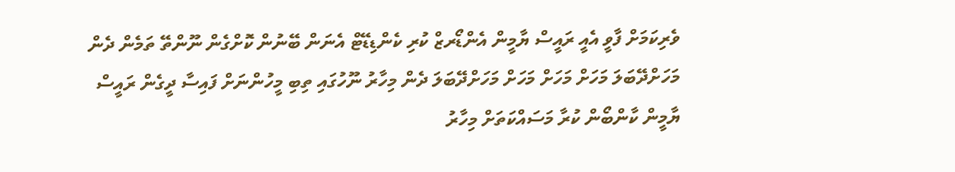ވެރިކަމަށް ފާވީ އެއީ ރައީސް ޔާމީން އެންޑޯރޒް ކުރި ކެންޑިޑޭޓް އެނަން ބޭނުން ކޮށްގެން ނޫންތޭ ތަމެން ދެން މަހަށްދޭބަލަ މަހަށް މަހަށް މަހަށް މަހަށްދޭބަލަ ދެން މިހާރު ނޫހުގައި ތިބި މީހުންނަށް ފައިސާ ދީގެން ރައީސް ޔާމީން ކާންބޯން ކުރާ މަސައްކަތަށް މިހާރު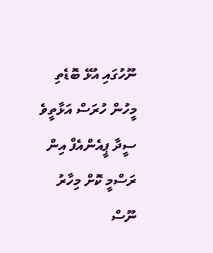ނޫހުގައި އުޅޭ ބޮޑެތި މީހުން ހުރަސް އަޅާތީވެ ސީދާ ޕީއެންއެފް އިން ރަސްމީ ކޮށް މިހާރު ނޫސް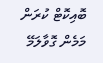ބޮއިކޮޓް ކުރަން މަމެން ގޮވާލަމޭ